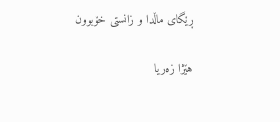ڕێگای ماڵدا و زانستی خۆبوون

هێژا زەریا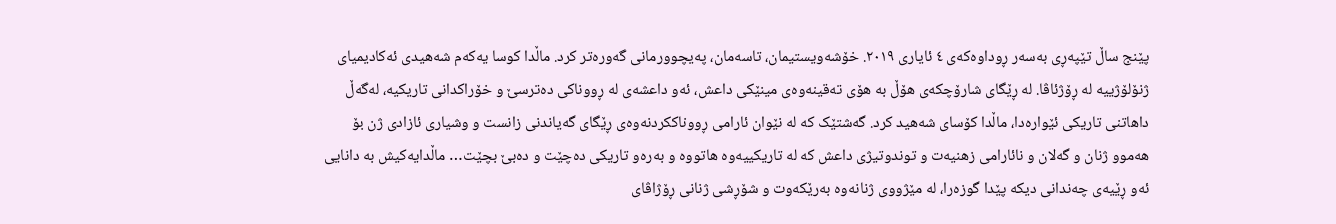پێنج ساڵ تێپەڕی بەسەر ڕوداوەکەی ٤ ئایاری ٢٠١٩. خۆشەویستیمان، تاسەمان، پەیچوورمانی گەورەتر کرد. ماڵدا کوسا یەکەم شەهیدی ئەکادیمیای ژنۆلۆژییە لە ڕۆژئاڤا. لە ڕێگای شارۆچکەی هۆڵ بە هۆی تەقینەوەی مینێکی داعش، ئەو داعشەی لە ڕووناکی دەترسێ و خۆراکدانی تاریکیە، لەگەڵ داهاتنی تاریکی ئێوارەدا، ماڵدا کۆسای شەهید کرد. گەشتێک کە لە نێوان ئارامی ڕووناککردنەوەی ڕێگای گەیاندنی زانست و وشیاری ئازادی ژن بۆ هەموو ژنان و گەلان و نائارامی زهنیەت و توندوتیژی داعش کە لە تاریکییەوە هاتووە و بەرەو تاریکی دەچێت و دەبێ بچێت… ماڵدایەکیش بە دانایی ئەو ڕێیەی چەندانی دیکە پێدا گوزەرا، لە مێژووی ژنانەوە بەرێکەوت و شۆڕشی ژنانی ڕۆژاڤای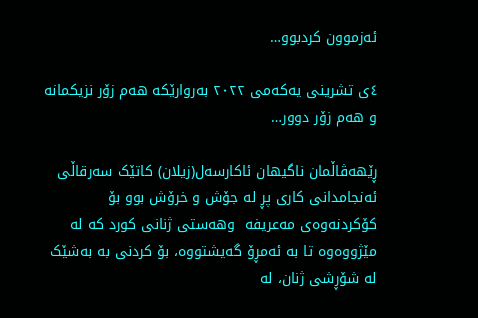ئەزموون کردبوو…

٤ی تشرینی یەکەمی ٢٠٢٢ بەروارێکە هەم زۆر نزیکمانە و هەم زۆر دوور…

ڕێهەڤاڵمان ناگیهان ئاکارسەل(زیلان) کاتێک سەرقاڵی ئەنجامدانی کاری پڕ لە جۆش و خرۆش بوو بۆ کۆکردنەوەی مەعریفە  وهەستی ژنانی کورد کە لە مێژووەوە تا بە ئەمڕۆ گەیشتووە، بۆ کردنی بە بەشێک لە شۆڕشی ژنان، لە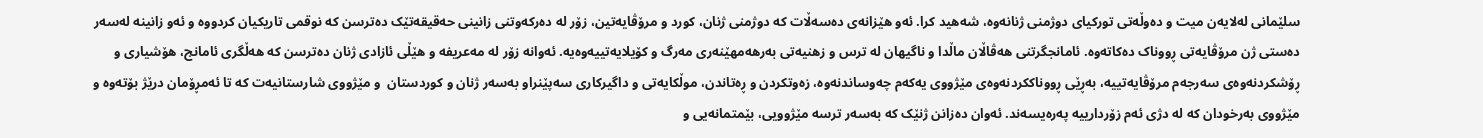سلێمانی لەلایەن میت و دەوڵەتی تورکیای دوژمنی ژنانەوە، شەهید کرا. ئەو هێزانەی دەسەڵات کە دوژمنی ژنان، کورد و مرۆڤایەتین، زۆر لە دەرکەوتنی زانینی حەقیقەتێک دەترسن کە نوقمی تاریکیان کردووە و ئەو زانینە لەسەر دەستی ژن مرۆڤایەتی ڕووناک دەکاتەوە. ئامانجگرتنی هەڤاڵان ماڵدا و ناگیهان لە ترس و زهنیەتی بەرهەمهێنەری مەرگ و کۆیلایەتییەوەیە. ئەوانە زۆر لە مەعریفە و هێڵی ئازادی ژنان دەترسن کە هەڵگری ئامانج، هۆشیاری و ڕۆشکردنەوەی سەرجەم مرۆڤایەتییە، بەڕێی ڕووناککردنەوەی مێژووی یەکەم چەوساندنەوە، زەوتکردن و ڕەتاندن، موڵکایەتی و داگیرکاری سەپێنراو بەسەر ژنان و کوردستان  و مێژووی شارستانیەت کە تا ئەمڕۆمان درێژ بۆتەوە و مێژووی بەرخودان کە لە دژی ئەم زۆردارییە پەرەیسەند. ئەوان دەزانن ژنێک کە بەسەر ترسە مێژوویی، بێمتمانەیی و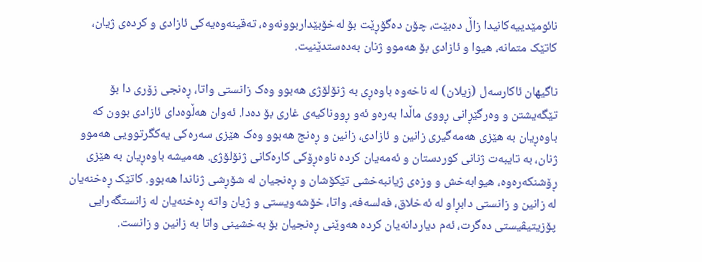نائومێدییەکانیدا زاڵ دەبێت، چۆن دەگۆڕێت بۆ لەخۆبێداربوونەوە، تەقینەوەیەکی ئازادی و کردەی ژیان، کاتێک متمانە، هیوا و ئازادی بۆ هەموو ژنان بەدەستدێنیت.

ناگیهان ئاکارسەل (زیلان) لە ناخەوە باوەڕی بە ژنۆلۆژی هەبوو وەک زانستی واتا، ڕەنجی زۆری دا بۆ تێگەیشتن و وەرگێڕانی ڕووی ماڵدا بەرەو ئەو ڕووناکیەی غاری بۆ دەدا. ئەوان هەڵوەدای ئازادی بوون کە باوەڕیان بە هێزی هەمەگیری زانین و ئازادی، زانین و ڕەنج هەبوو وەک هێزی سەرەکی یەکگرتوویی هەموو ژنان، بە تایبەت ژنانی کوردستان و ئەمەیان کردە ناوەڕۆکی کارەکانی ژنۆلۆژی. هەمیشە باوەڕیان بە هێزی ڕۆشنکەرەوە، هیوابەخش و وزەی ژیانبەخشی تێکۆشان و ڕەنجیان لە شۆڕشی ژناندا هەبوو. کاتێک ڕەخنەیان لە زانین و زانستی دابڕاو لە ئەخلاق، فەلسەفە، واتا، خۆشەویستی و ژیان واتە ڕەخنەیان لە زانستگەرایی پۆزیتیڤیستی دەگرت، ئەم دیاردانەیان کردە هەوێنی ڕەنجیان بۆ بەخشینی واتا بە زانین و زانست.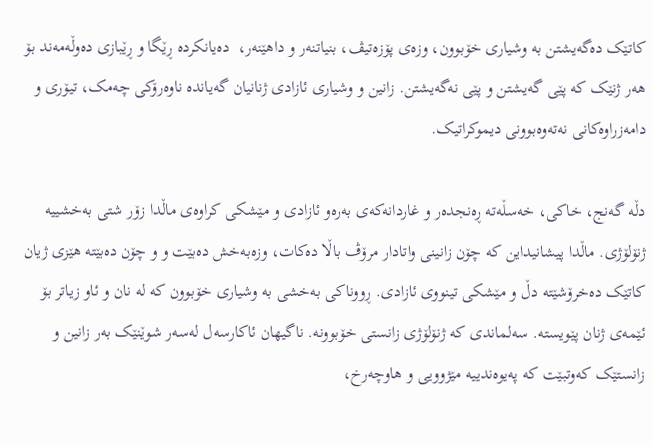کاتێک دەگەیشتن بە وشیاری خۆبوون، وزەی پۆزەتیڤ، بنیاتنەر و داهێنەر،  دەیانکردە ڕێگا و ڕێبازی دەوڵەمەند بۆ هەر ژنێک کە پێی گەیشتن و پێی نەگەیشتن. زانین و وشیاری ئازادی ژنانیان گەیاندە ناوەرۆکی چەمک، تیۆری و دامەزراوەکانی نەتەوەبوونی دیموکراتیک.

دڵە گەنج، خاکی، خەسڵەتە ڕەنجدەر و غاردانەکەی بەرەو ئازادی و مێشکی کراوەی ماڵدا زۆر شتی بەخشییە ژنۆلۆژی. ماڵدا پیشانیداین کە چۆن زانینی واتادار مرۆڤ باڵا دەکات، وزەبەخش دەبێت و و چۆن دەبێتە هێزی ژیان کاتێک دەخرۆشێتە دڵ و مێشکی تینووی ئازادی. ڕووناکی بەخشی بە وشیاری خۆبوون کە لە نان و ئاو زیاتر بۆ ئێمەی ژنان پێویستە. سەلماندی کە ژنۆلۆژی زانستی خۆبوونە. ناگیهان ئاکارسەل لەسەر شوێنێک بەر زانین و زانستێک کەوتبێت کە پەیوەندییە مێژوویی و هاوچەرخ،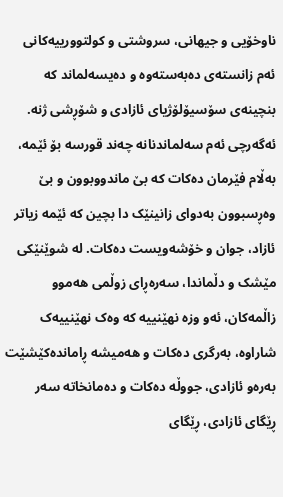ناوخۆیی و جیهانی، سروشتی و کولتوورییەکانی ئەم زانستەی دەبەستەوە و دەیسەلماند کە بنچینەی سۆسیۆلۆژیای ئازادی و شۆڕشی ژنە. ئەگەرچی ئەم سەلماندنانە چەند قورسە بۆ ئێمە، بەڵام فێرمان دەکات کە بێ ماندووبوون و بێ وەڕسبوون بەدوای زانینێک دا بچین کە ئێمە زیاتر ئازاد، جوان و خۆشەویست دەکات. لە شوێنێکی مێشک و دڵماندا، سەرەڕای زوڵمی هەموو زاڵمەکان، ئەو وزە نهێنییە کە وەک نهێنییەک شاراوە، بەرگری دەکات و هەمیشە ڕاماندەکێشێت بەرەو ئازادی، جووڵە دەکات و دەمانخاتە سەر ڕێگای ئازادی، ڕێگای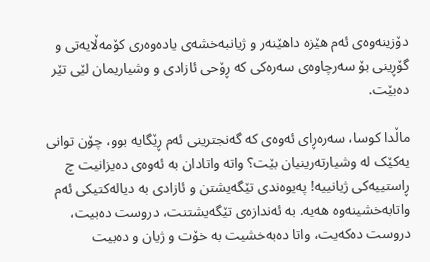دۆزینەوەی ئەم هێزە داهێنەر و ژیانبەخشەی یادەوەری کۆمەڵایەتی و گۆڕینی بۆ سەرچاوەی سەرەکی کە ڕۆحی ئازادی و وشیاریمان لێی تێر دەبێت.

ماڵدا کوسا، سەرەڕای ئەوەی کە گەنجترینی ئەم ڕێگایە بوو، چۆن توانی یەکێک لە وشیارتەرینیان بێت؟ واتە واتادان بە ئەوەی دەیزانیت چ ڕاستییەکی ژیانییە! پەیوەندی تێگەیشتن و ئازادی بە دیالەکتیکی ئەم واتابەخشینەوە هەیە. بە ئەندازەی تێگەیشتنت، دروست دەبیت، دروست دەکەیت، واتا دەبەخشیت بە خۆت و ژیان و دەبیت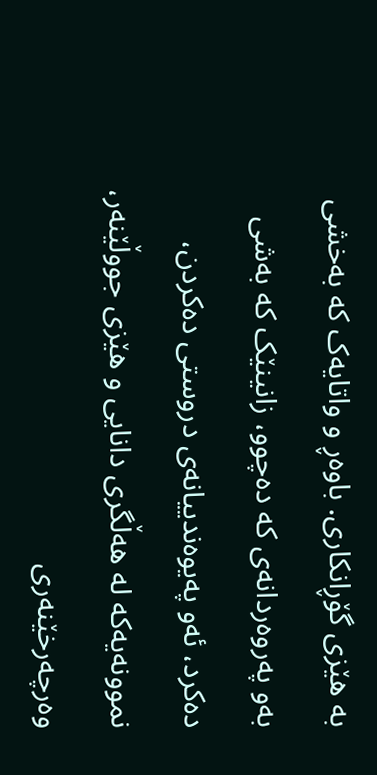بە هێزی گۆڕانکاری. باوەڕ و واتایەک کە بەخشی بەو پەروەردانەی کە دەچوو، زانینێک کە بەشی دەکرد، ئەو پەیوەندییانەی دروستی دەکردن، نموونەیەکە لە هەڵگری دانایی و هێزی جووڵێنەر، وەرچەرخێنەری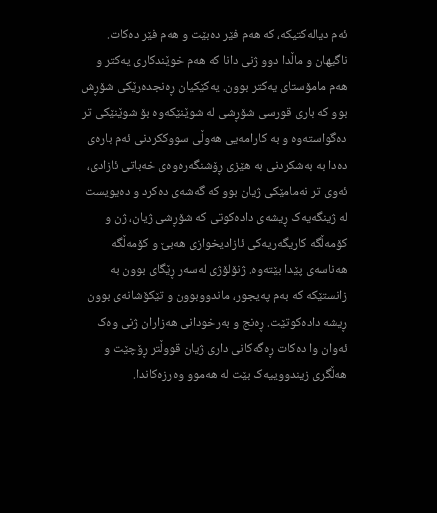ئەم دیالەکتیکە، کە هەم فێر دەبێت و هەم فێر دەکات. ناگیهان و ماڵدا دوو ژنی دانا کە هەم خوێندکاری یەکتر و هەم مامۆستای یەکتر بوون. یەکێكیان ڕەنجدەرێکی شۆڕش بوو کە باری قورسی شۆڕشی لە شوێنێکەوە بۆ شوێنێکی تر دەگواستەوە و بە کارامەیی هەوڵی سووککردنی ئەم بارەی دەدا بە بەشکردنی بە هێزی ڕۆشنگەرەوەی خەباتی ئازادی، ئەوی تر نەمامێکی ژیان بوو کە گەشەی دەکرد و دەیویست لە ژینگەیەک ڕیشەی دادەکوتی کە شۆڕشی ژیان، ژن و کۆمەڵگە کاریگەریەکی ئازادیخوازی هەبێ و کۆمەڵگە هەناسەی پێدا بێتەوە. ژنۆلۆژی لەسەر ڕێگای بوون بە زانستێکە کە بەم پەیجور، ماندووبوون و تێکۆشانەی بوون ڕیشە دادەکوتێت. ڕەنج و بەرخودانی هەزاران ژنی وەک ئەوان وا دەکات ڕەگەکانی داری ژیان قووڵتر ڕۆچێت و هەڵگری زیندووییەک بێت لە هەموو وەرزەکاندا.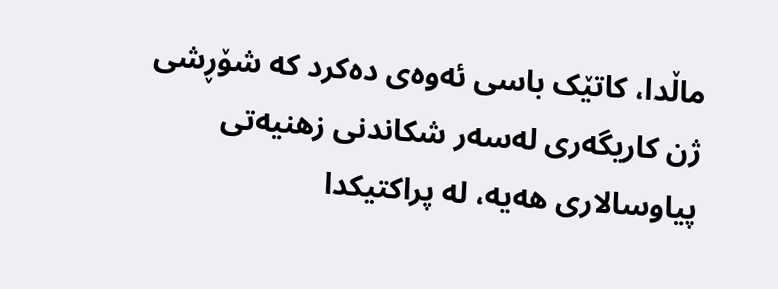ماڵدا، کاتێک باسی ئەوەی دەکرد کە شۆڕشی ژن کاریگەری لەسەر شکاندنی زهنیەتی پیاوسالاری هەیە، لە پراکتیکدا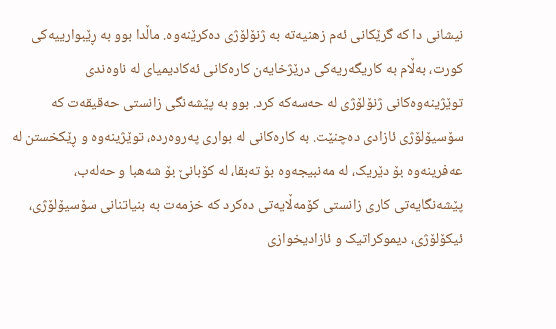نیشانی دا کە گرێکانی ئەم زهنیەتە بە ژنۆلۆژی دەکرێنەوە. ماڵدا بوو بە ڕێبوارییەکی کورت، بەڵام بە کاریگەریەکی درێژخایەن کارەکانی ئەکادیمیای لە ناوەندی توێژینەوەکانی ژنۆلۆژی لە حەسەکە کرد. بوو بە پێشەنگی زانستی حەقیقەت کە سۆسیۆلۆژی ئازادی دەچنێت. بە کارەکانی لە بواری پەروەردە، توێژینەوە و ڕێکخستن لە عەفرینەوە بۆ دێریک، لە مەنبیجەوە بۆ تەبقا، لە کۆبانێ بۆ شەهبا و حەلەب، پێشەنگایەتی کاری زانستی کۆمەڵایەتی دەکرد کە خزمەت بە بنیاتنانی سۆسیۆلۆژی، ئیکۆلۆژی، دیموکراتیک و ئازادیخوازی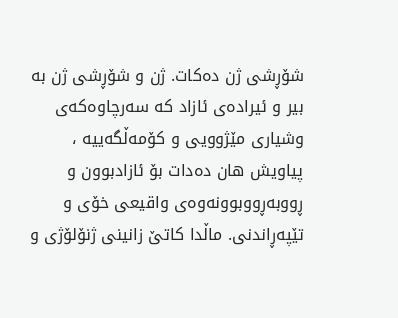شۆڕشی ژن دەکات. ژن و شۆڕشی ژن بە بیر و ئیرادەی ئازاد کە سەرچاوەکەی وشیاری مێژوویی و کۆمەڵگەییە ، پیاویش هان دەدات بۆ ئازادبوون و ڕووبەڕووبوونەوەی واقیعی خۆی و تێپەڕاندنی. ماڵدا کاتێ زانینی ژنۆلۆژی و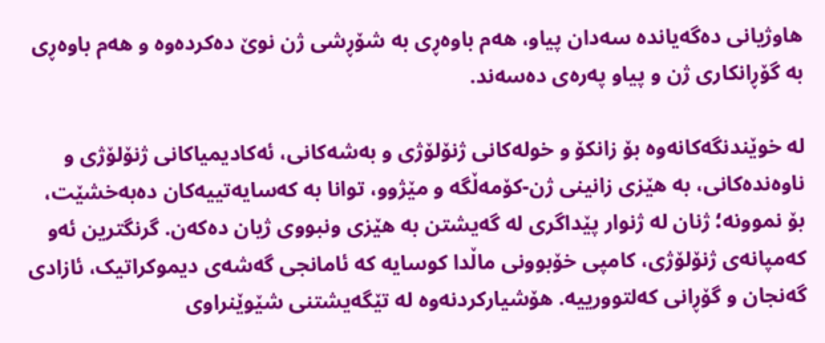هاوژیانی دەگەیاندە سەدان پیاو، هەم باوەڕی بە شۆڕشی ژن نوێ دەکردەوە و هەم باوەڕی بە گۆڕانکاری ژن و پیاو پەرەی دەسەند.

لە خوێندنگەکانەوە بۆ زانکۆ و خولەکانی ژنۆلۆژی و بەشەکانی، ئەکادیمیاکانی ژنۆلۆژی و ناوەندەکانی، بە هێزی زانینی ژن-کۆمەڵگە و مێژوو، توانا بە کەسایەتییەکان دەبەخشێت، بۆ نموونە؛ ژنان لە ژنوار پێداگری لە گەیشتن بە هێزی ونبووی ژیان دەکەن. گرنگترین ئەو کەمپانەی ژنۆلۆژی، کامپی خۆبوونی ماڵدا کوسایە کە ئامانجی گەشەی دیموکراتیک، ئازادی گەنجان و گۆڕانی کەلتوورییە. هۆشیارکردنەوە لە تێگەیشتنی شێوێنراوی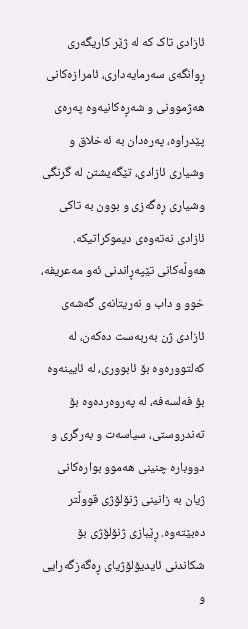ئازادی تاک کە لە ژێر کاریگەری ڕوانگەی سەرمایەداری، ئامرازەکانی هەژموونی و شەڕەکانیەوە پەرەی پێدراوە، پەرەدان بە ئەخلاق و وشیاری ئازادی، تێگەیشتن لە گرنگی وشیاری ڕەگەزی و بوون بە تاکی ئازادی نەتەوەی دیموکراتیکە. هەوڵەکانی تێپەڕاندنی ئەو مەعریفە، خوو و داب و نەریتانەی گەشەی ئازادی ژن بەربەست دەکەن، لە کەلتوورەوە بۆ ئابووری، لە ئایینەوە بۆ فەلسەفە، لە پەروەردەوە بۆ تەندروستی، سیاسەت و بەرگری و دووبارە چنینی هەموو بوارەکانی ژیان بە زانینی ژنۆلۆژی قووڵتر دەبێتەوە. ڕێبازی ژنۆلۆژی بۆ شکاندنی ئایدیۆلۆژیای ڕەگەزگەرایی و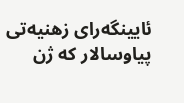ئایینگەرای زهنیەتی پیاوسالار کە ژن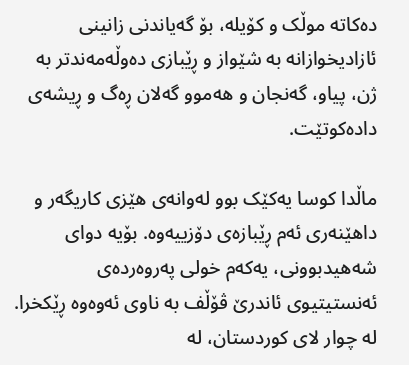دەکاتە موڵک و کۆیلە، بۆ گەیاندنی زانینی ئازادیخوازانە بە شێواز و ڕێبازی دەوڵەمەندتر بە ژن، پیاو، گەنجان و هەموو گەلان ڕەگ و ڕیشەی دادەکوتێت.

ماڵدا کوسا یەکێک بوو لەوانەی هێزی کاریگەر و داهێنەری ئەم ڕێبازەی دۆزییەوە. بۆیە دوای شەهیدبوونی، یەکەم خولی پەروەردەی ئەنستیتیوی ئاندرێ ڤۆڵف بە ناوی ئەوەوە ڕێکخرا. لە چوار لای کوردستان، لە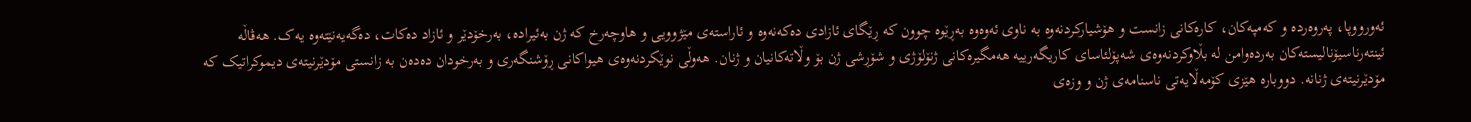ئەورووپا، پەروەردە و کەمپەکان، کارەکانی زانست و هۆشیارکردنەوە بە ناوی ئەوەوە بەڕێوە چوون کە ڕێگای ئازادی دەکەنەوە و ئاراستەی مێژوویی و هاوچەرخ کە ژن بەئیرادە، بەرخۆدێر و ئازاد دەکات، دەگەیەنێتەوە یەک. هەڤاڵە ئینتەرناسیۆنالیستەکان بەردەوامن لە بڵاوکردنەوەی شەپۆلئاسای کاریگەرییە هەمگیرەکانی ژنۆلۆژی و شۆڕشی ژن بۆ وڵاتەکانیان و ژنان. هەوڵی نوێکردنەوەی هیواکانی ڕۆشنگەری و بەرخودان دەدەن بە زانستی مۆدێرنیتەی دیموکراتیک کە مۆدێرنیتەی ژنانە. دووبارە هێزی کۆمەڵایەتی ناسنامەی ژن و وزەی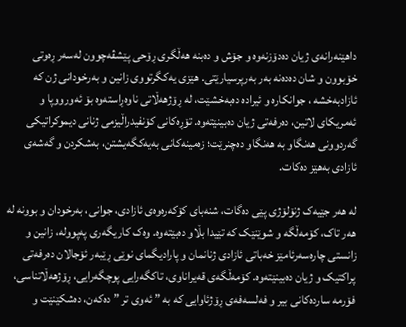داهێنەرانەی ژیان دەدۆزنەوە و جۆش و دەبنە هەڵگری ڕۆحی پێشڤەچوون لەسەر ڕەوتی خۆبوون و شان دەدەنە بەر بەرپرسیارێتی. هێزی یەکگرتووی زانین و بەرخودانی ژن کە ئازادبەخشە ، جوانکارە و ئیرادە دەبەخشێت، لە ڕۆژهەڵاتی ناوەڕاستەوە بۆ ئەورووپا و ئەمریکای لاتین، دەرفەتی ژیان دەبینێتەوە. تۆڕەکانی کۆنفیدراڵیزمی ژنانی دیموکراتیکی گەردوونی هەنگاو بە هەنگاو دەچنرێت؛ زەمینەکانی بەیەکگەیشتن، بەشکردن و گەشەی ئازادی بەهێز دەکات.

لە هەر جێیەک ژنۆلۆژی پێی دەگات، شنەبای کۆکەرەوەی ئازادی، جوانی، بەرخودان و بوونە لە هەر تاک، کۆمەڵگە و شوێنێک کە تێیدا بڵاو دەبێتەوە. وەک کاریگەری پەپوولە، زانین و زانستی چارەسەرئامێز خەباتی ئازادی ژنانمان و پارادیگمای نوێی ڕێبەر ئۆجالان دەرفەتی پراکتیک و ژیان دەبینێتەوە. کۆمەڵگەی قەیراناوی، تاکگەرایی پوچگەرایی، ڕۆژهەڵاتناسی، فۆرمە ساردەکانی بیر و فەلسەفەی ڕۆژئاوایی کە بە ” ئەوی تر ” دەکەن، دەشکێنێت و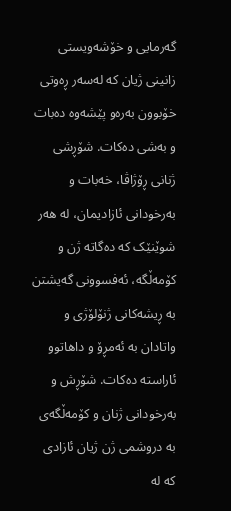گەرمایی و خۆشەویستی زانینی ژیان کە لەسەر ڕەوتی خۆبوون بەرەو پێشەوە دەبات و بەشی دەکات. شۆڕشی ژنانی ڕۆژاڤا، خەبات و بەرخودانی ئازادیمان، لە هەر شوێنێک کە دەگاتە ژن و کۆمەڵگە، ئەفسوونی گەیشتن بە ڕیشەکانی ژنۆلۆژی و واتادان بە ئەمڕۆ و داهاتوو ئاراستە دەکات. شۆڕش و بەرخودانی ژنان و کۆمەڵگەی بە دروشمی ژن ژیان ئازادی کە لە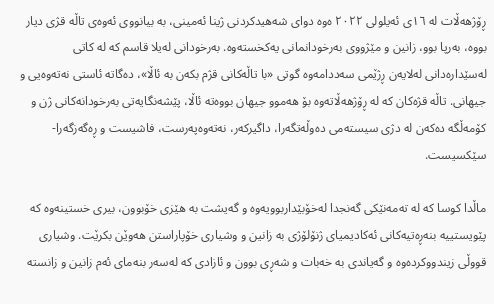ڕۆژهەڵات لە ١٦ی ئەیلولی ٢٠٢٢ ەوە دوای شەهیدکردنی ژینا ئەمینی، بە بیانووی ئەوەی تاڵە قژی دیار بووە، بەرپا بوو، زانین و مێژووی بەرخودانمانی یەکخستەوە. بەرخودانی لەیلا قاسم کە لە کاتی لەسێدارەدانی لەلایەن ڕژێمی سەددامەوە گوتی «با تاڵەکانی قژم بکەن بە ئاڵا»، دەگاتە ئاستی نەتەوەیی و جیهانی. تاڵە قژەکان کە لە ڕۆژهەڵاتەوە بۆ هەموو جیهان بووەتە ئاڵا، پێشەنگایەتی بەرخودانەکانی ژن و کۆمەڵگە دەکەن لە دژی سیستەمی دەوڵەتگەرا، داگیرکەر، نەتەوەپەرست، فاشیست و ڕەگەزگەرا-سێکسیست.

ماڵدا کوسا کە لە تەمەنێکی گەنجدا لەخۆبێداربوویەوە و گەیشت بە هێزی خۆبوون، بیری خستینەوە کە پێویستییە بنەڕەتیەکانی ئەکادیمیای ژنۆلۆژی بە زانین و وشیاری خۆپاراستن هەوێن بکرێت. وشیاری قووڵی زیندووکردەوە و گەیاندی بە خەبات و شەڕی بوون و ئازادی کە لەسەر بنەمای ئەم زانین و زانستە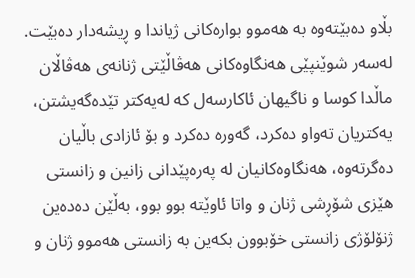بڵاو دەبێتەوە بە هەموو بوارەکانی ژیاندا و ڕیشەدار دەبێت. لەسەر شوێنپێی هەنگاوەکانی هەڤاڵێتی ژنانەی هەڤاڵان ماڵدا کوسا و ناگیهان ئاکارسەل کە لەیەکتر تێدەگەیشتن، یەکتریان تەواو دەکرد، گەورە دەکرد و بۆ ئازادی باڵیان دەگرتەوە، هەنگاوەکانیان لە پەرەپێدانی زانین و زانستی هێزی شۆڕشی ژنان و واتا ئاوێتە بوو بوو، بەڵێن دەدەین ژنۆلۆژی زانستی خۆبوون بکەین بە زانستی هەموو ژنان و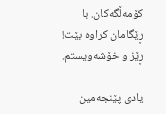کۆمەڵگەکان. با ڕێگامان کراوە بێت! ڕێز و خۆشەویستم.

یادی پێنجەمین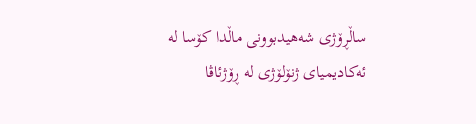ساڵڕۆژی شەهیدبوونی ماڵدا کۆسا لە ئەکادیمیای ژنۆلۆژی لە ڕۆژئاڤا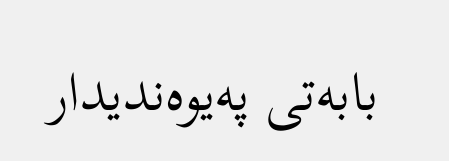بابەتی پەیوەندیدار